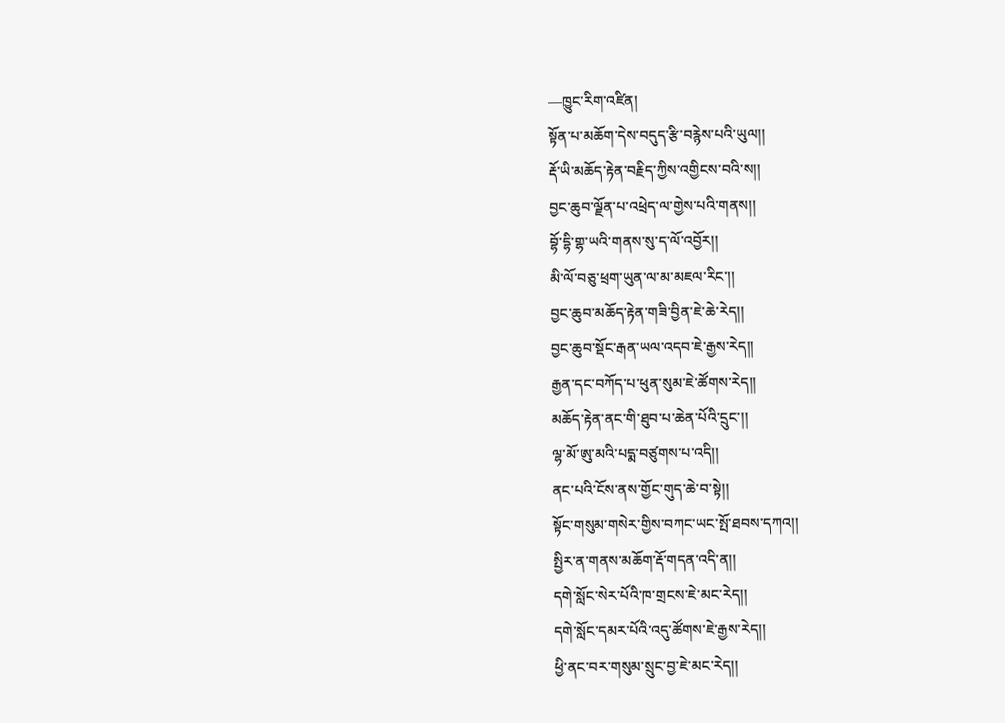—ཁྱུང་རིག་འཛིན།
སྟོན་པ་མཆོག་དེས་བདུད་རྩི་བརྙེས་པའི་ཡུལ།།
རྡོ་ཡི་མཆོད་རྟེན་བརྗིད་ཀྱིས་འགྱིངས་བའི་ས།།
བྱང་ཆུབ་ལྗོན་པ་འཕྲེད་ལ་གྱེས་པའི་གནས།།
བྷོ་དྷི་གྷ་ཡའི་གནས་སུ་ད་ལོ་འབྱོར།།
མི་ལོ་བཅུ་ཕྲག་ཡུན་ལ་མ་མཇལ་རིང་།།
བྱང་ཆུབ་མཆོད་རྟེན་གཟི་བྱིན་ཇེ་ཆེ་རེད།།
བྱང་ཆུབ་སྡོང་རྒན་ཡལ་འདབ་ཇེ་རྒྱས་རེད།།
རྒྱན་དང་བཀོད་པ་ཕུན་སུམ་ཇེ་ཚོགས་རེད།།
མཆོད་རྟེན་ནང་གི་ཐུབ་པ་ཆེན་པོའི་དྲུང་།།
ལྷ་མོ་ཨུ་མའི་པདྨ་བཙུགས་པ་འདི།།
ནང་པའི་ངོས་ནས་གྱོང་གུད་ཆེ་བ་སྟེ།།
སྟོང་གསུམ་གསེར་གྱིས་བཀང་ཡང་སྤོ་ཐབས་དཀའ།།
སྤྱིར་ན་གནས་མཆོག་རྡོ་གདན་འདི་ན།།
དགེ་སློང་སེར་པོའི་ཁ་གྲངས་ཇེ་མང་རེད།།
དགེ་སློང་དམར་པོའི་འདུ་ཚོགས་ཇེ་རྒྱས་རེད།།
ཕྱི་ནང་བར་གསུམ་སྲུང་བྱ་ཇེ་མང་རེད།།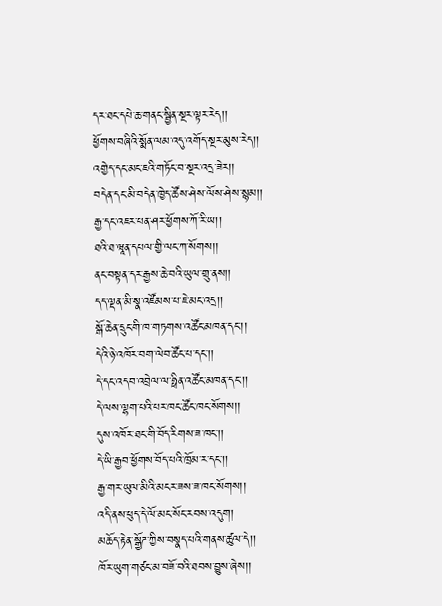དར་ཐང་དཔེ་ཆ་གནང་སྦྱིན་སྔར་ལྟར་རེད།།
ཕྱོགས་བཞིའི་སྨོན་ལམ་འདུ་འགོད་སྔར་མུས་རེད།།
འགྱེད་དང་མང་ཇའི་གཏོང་བ་སྔར་འདྲ་ཟེར།།
བདེན་དང་མི་བདེན་ཁྱེད་ཚོས་ཤེས་ལོས་ཤེས་སྙམ།།
རྒྱ་དང་འཇར་པན་ཤར་ཕྱོགས་ཀོ་རི་ཡ།།
ཐའི་ཐ་ཝཱན་དཔལ་གྱི་ལང་ཀ་སོགས།།
ནང་བསྟན་དར་རྒྱས་ཆེ་བའི་ཡུལ་གྲུ་ནས།།
དད་ལྡན་མི་སྣ་འཛོམས་པ་ཇེ་མང་འདྲ།།
སྒོ་ཆེན་དྲུང་གི་ཁ་གཏགས་འཚོང་མཁན་དང་།།
དེའི་ཉེ་འཁོར་བག་ལེབ་ཚོང་པ་དང་།།
དེ་དང་འདབ་འབྲེལ་ལ་ཧྥིན་འཚོང་མཁན་དང་།།
དེ་ལས་ལྷག་པའི་པར་ཁང་ཚོང་ཁང་སོགས།།
དུས་འཁོར་ཐང་གི་བོད་རིགས་ཟ་ཁང་།།
དེ་ཡི་རྒྱབ་ཕྱོགས་བོད་པའི་ཁྲོམ་ར་དང་།།
རྒྱ་གར་ཡུལ་མིའི་མངར་ཟས་ཟ་ཁང་སོགས།།
འདི་ནས་ཕུད་དེ་ལོ་མང་སོང་རབས་འདུག།
མཆོད་རྟེན་སྒྱོཌ་ཀྱིས་བསྣད་པའི་གནས་ཚུལ་དེ།།
ཁོར་ཡུག་གཙང་མ་བཟོ་བའི་ཐབས་བྱུས་ཞེས།།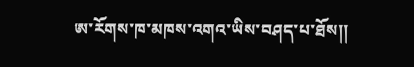ཨ་རོགས་ཁ་མཁས་འགའ་ཡིས་བཤད་པ་ཐོས།།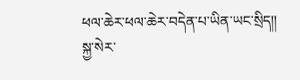ཕལ་ཆེར་ཕལ་ཆེར་བདེན་པ་ཡིན་ཡང་སྲིད།།
སྐྱ་སེར་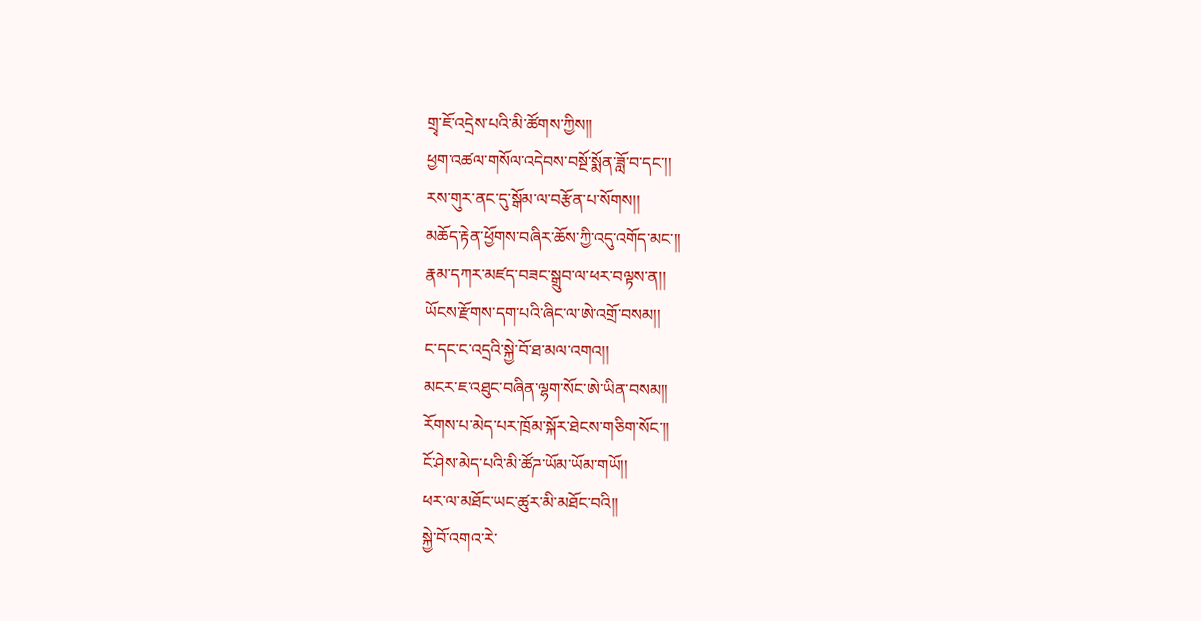གྲྭ་ཇོ་འདྲེས་པའི་མི་ཚོགས་ཀྱིས།།
ཕྱག་འཚལ་གསོལ་འདེབས་བསྔོ་སྨོན་ཟློ་བ་དང་།།
རས་གུར་ནང་དུ་སྒོམ་ལ་བརྩོན་པ་སོགས།།
མཆོད་རྟེན་ཕྱོགས་བཞིར་ཆོས་ཀྱི་འདུ་འགོད་མང་།།
རྣམ་དཀར་མཛད་བཟང་སྒྲུབ་ལ་ཕར་བལྟས་ན།།
ཡོངས་རྫོགས་དག་པའི་ཞིང་ལ་ཨེ་འགྲོ་བསམ།།
ང་དང་ང་འདྲའི་སྐྱེ་བོ་ཐ་མལ་འགའ།།
མངར་ཇ་འཐུང་བཞིན་ལྷག་སོང་ཨེ་ཡིན་བསམ།།
རོགས་པ་མེད་པར་ཁྲོམ་སྐོར་ཐེངས་གཅིག་སོང་།།
ངོ་ཤེས་མེད་པའི་མི་ཚོཌ་ཡོམ་ཡོམ་གཡོ།།
ཕར་ལ་མཐོང་ཡང་ཚུར་མི་མཐོང་བའི།།
སྐྱེ་བོ་འགའ་རེ་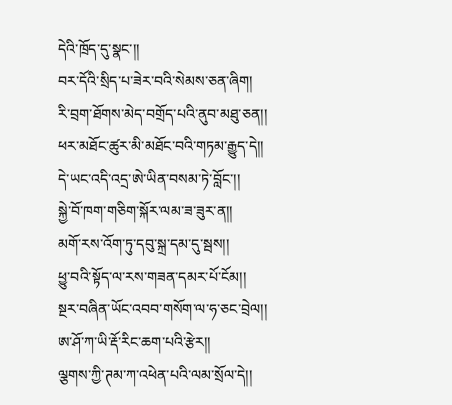དེའི་ཁྲོད་དུ་སྣང་།།
བར་དོའི་སྲིད་པ་ཟེར་བའི་སེམས་ཅན་ཞིག།
རི་བྲག་ཐོགས་མེད་བགྲོད་པའི་ནུབ་མཐུ་ཅན།།
ཕར་མཐོང་ཚུར་མི་མཐོང་བའི་གཏམ་རྒྱུད་དེ།།
དེ་ཡང་འདི་འདྲ་ཨེ་ཡིན་བསམ་ཏེ་བློང་།།
སྐྱེ་བོ་ཁག་གཅིག་སྐོར་ལམ་ཟ་ཟུར་ན།།
མགོ་རས་འོག་ཏུ་དབུ་སྐྲ་དམ་དུ་སྦས།།
ཕྱུ་བའི་སྟོད་ལ་རས་གཟན་དམར་པོ་ངོམ།།
སྔར་བཞིན་ཡོང་འབབ་གསོག་ལ་ཧ་ཅང་བྲེལ།།
ཨ་ཤོ་ཀ་ཡི་རྡོ་རིང་ཆག་པའི་རྩེར།།
ལྕགས་ཀྱི་ཊམ་ཀ་འཕེན་པའི་ལམ་སྲོལ་དེ།།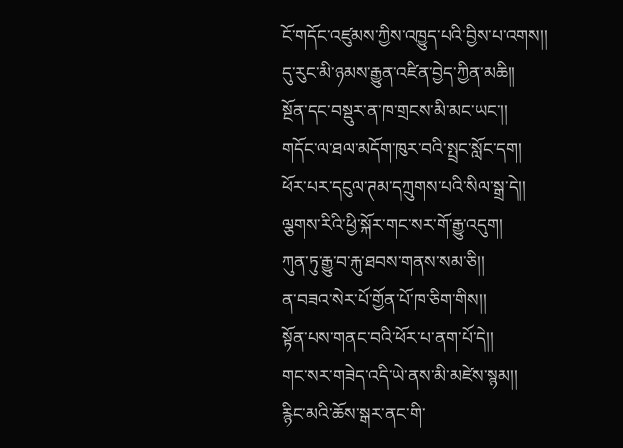ངོ་གདོང་འཛུམས་ཀྱིས་འཁྱུད་པའི་བྱིས་པ་འགས།།
དུ་རུང་མི་ཉམས་རྒྱུན་འཛིན་བྱེད་ཀྱིན་མཆི།།
སྔོན་དང་བསྡུར་ན་ཁ་གྲངས་མི་མང་ཡང་།།
གདོང་ལ་ཐལ་མདོག་ཁུར་བའི་སྤྲང་སློང་དག།
ཕོར་པར་དངུལ་ཊམ་དཀྲུགས་པའི་སིལ་སྒྲ་དེ།།
ལྕགས་རིའི་ཕྱི་སྐོར་གང་སར་གོ་རྒྱུ་འདུག།
ཀུན་ཏུ་རྒྱུ་བ་རྐུ་ཐབས་གནས་སམ་ཅི།།
ན་བཟའ་སེར་པོ་གྱོན་པོ་ཁ་ཅིག་གིས།།
སྟོན་པས་གནང་བའི་ཕོར་པ་ནག་པོ་དེ།།
གང་སར་གཟེད་འདི་ཡེ་ནས་མི་མཛེས་སྙམ།།
རྙིང་མའི་ཆོས་སྒར་ནང་གི་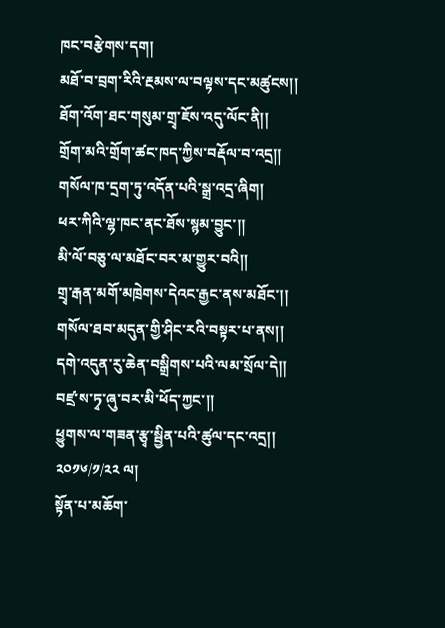ཁང་བརྩེགས་དག།
མཐོ་བ་བྲག་རིའི་རྔམས་ལ་བལྟས་དང་མཚུངས།།
ཐོག་འོག་ཐང་གསུམ་གྲྭ་ཇོས་འདུ་ལོང་ནི།།
གྲོག་མའི་གྲོག་ཚང་ཁད་ཀྱིས་བརྡོལ་བ་འདྲ།།
གསོལ་ཁ་དྲག་ཏུ་འདོན་པའི་སྒྲ་འདྲ་ཞིག།
ཕར་ཀིའི་ལྷ་ཁང་ནང་ཐོས་སྙམ་བྱུང་།།
མི་ལོ་བཅུ་ལ་མཐོང་བར་མ་གྱུར་བའི།།
གྲྭ་རྒན་མགོ་མཁྲེགས་དེའང་རྒྱང་ནས་མཐོང་།།
གསོལ་ཐབ་མདུན་གྱི་ཤིང་རའི་བསྟར་པ་ནས།།
དགེ་འདུན་རུ་ཆེན་བསྒྲིགས་པའི་ལམ་སྲོལ་དེ།།
བཛྲ་ས་ཏྭ་ཞུ་བར་མི་ཕོད་ཀྱང་།།
ཕྱུགས་ལ་གཟན་རྩྭ་སྦྱིན་པའི་ཚུལ་དང་འདྲ།།
༢༠༡༦/༡/༢༢ ལ།
སྟོན་པ་མཆོག་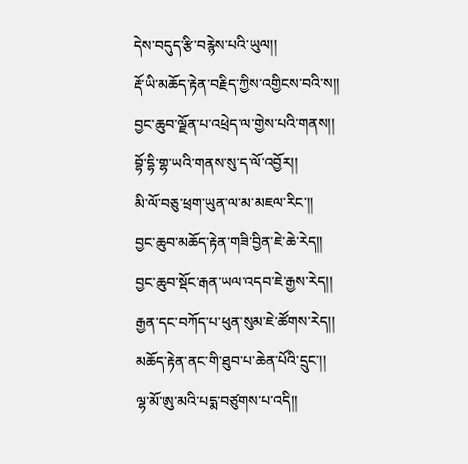དེས་བདུད་རྩི་བརྙེས་པའི་ཡུལ།།
རྡོ་ཡི་མཆོད་རྟེན་བརྗིད་ཀྱིས་འགྱིངས་བའི་ས།།
བྱང་ཆུབ་ལྗོན་པ་འཕྲེད་ལ་གྱེས་པའི་གནས།།
བྷོ་དྷི་གྷ་ཡའི་གནས་སུ་ད་ལོ་འབྱོར།།
མི་ལོ་བཅུ་ཕྲག་ཡུན་ལ་མ་མཇལ་རིང་།།
བྱང་ཆུབ་མཆོད་རྟེན་གཟི་བྱིན་ཇེ་ཆེ་རེད།།
བྱང་ཆུབ་སྡོང་རྒན་ཡལ་འདབ་ཇེ་རྒྱས་རེད།།
རྒྱན་དང་བཀོད་པ་ཕུན་སུམ་ཇེ་ཚོགས་རེད།།
མཆོད་རྟེན་ནང་གི་ཐུབ་པ་ཆེན་པོའི་དྲུང་།།
ལྷ་མོ་ཨུ་མའི་པདྨ་བཙུགས་པ་འདི།།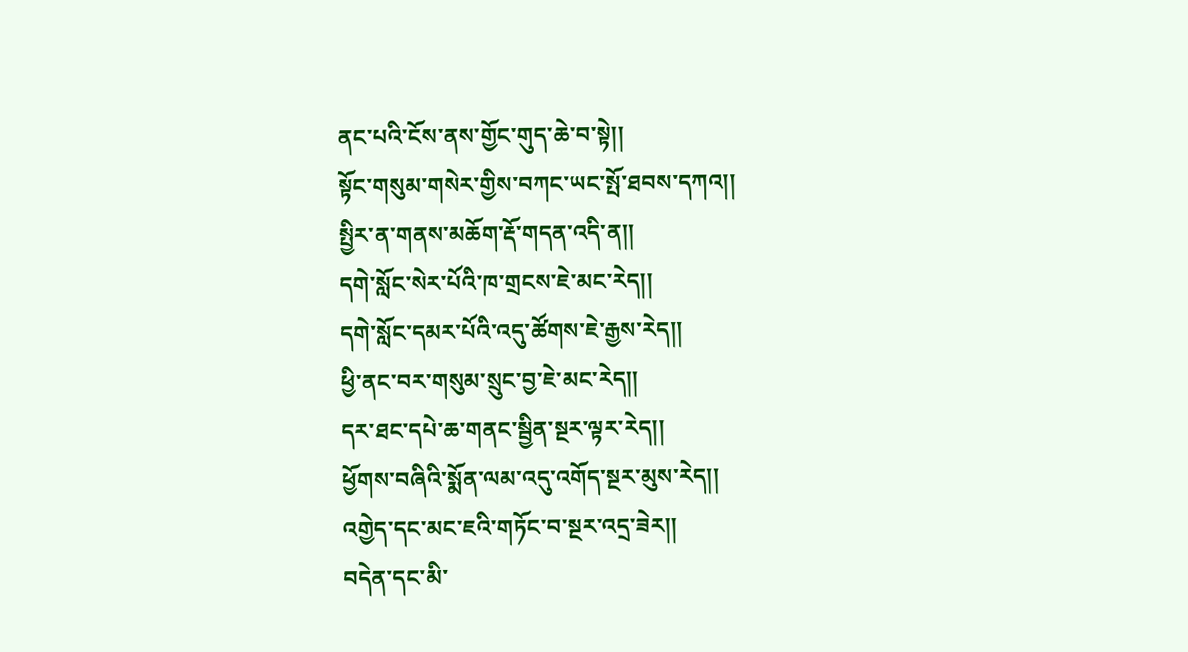ནང་པའི་ངོས་ནས་གྱོང་གུད་ཆེ་བ་སྟེ།།
སྟོང་གསུམ་གསེར་གྱིས་བཀང་ཡང་སྤོ་ཐབས་དཀའ།།
སྤྱིར་ན་གནས་མཆོག་རྡོ་གདན་འདི་ན།།
དགེ་སློང་སེར་པོའི་ཁ་གྲངས་ཇེ་མང་རེད།།
དགེ་སློང་དམར་པོའི་འདུ་ཚོགས་ཇེ་རྒྱས་རེད།།
ཕྱི་ནང་བར་གསུམ་སྲུང་བྱ་ཇེ་མང་རེད།།
དར་ཐང་དཔེ་ཆ་གནང་སྦྱིན་སྔར་ལྟར་རེད།།
ཕྱོགས་བཞིའི་སྨོན་ལམ་འདུ་འགོད་སྔར་མུས་རེད།།
འགྱེད་དང་མང་ཇའི་གཏོང་བ་སྔར་འདྲ་ཟེར།།
བདེན་དང་མི་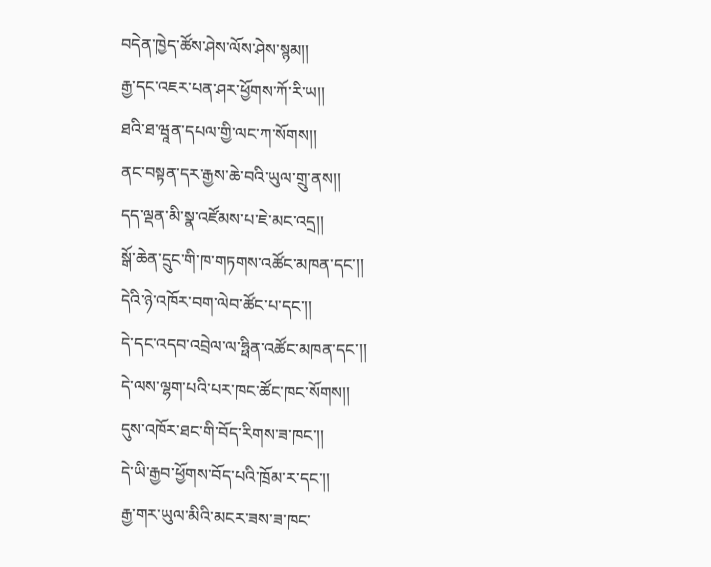བདེན་ཁྱེད་ཚོས་ཤེས་ལོས་ཤེས་སྙམ།།
རྒྱ་དང་འཇར་པན་ཤར་ཕྱོགས་ཀོ་རི་ཡ།།
ཐའི་ཐ་ཝཱན་དཔལ་གྱི་ལང་ཀ་སོགས།།
ནང་བསྟན་དར་རྒྱས་ཆེ་བའི་ཡུལ་གྲུ་ནས།།
དད་ལྡན་མི་སྣ་འཛོམས་པ་ཇེ་མང་འདྲ།།
སྒོ་ཆེན་དྲུང་གི་ཁ་གཏགས་འཚོང་མཁན་དང་།།
དེའི་ཉེ་འཁོར་བག་ལེབ་ཚོང་པ་དང་།།
དེ་དང་འདབ་འབྲེལ་ལ་ཧྥིན་འཚོང་མཁན་དང་།།
དེ་ལས་ལྷག་པའི་པར་ཁང་ཚོང་ཁང་སོགས།།
དུས་འཁོར་ཐང་གི་བོད་རིགས་ཟ་ཁང་།།
དེ་ཡི་རྒྱབ་ཕྱོགས་བོད་པའི་ཁྲོམ་ར་དང་།།
རྒྱ་གར་ཡུལ་མིའི་མངར་ཟས་ཟ་ཁང་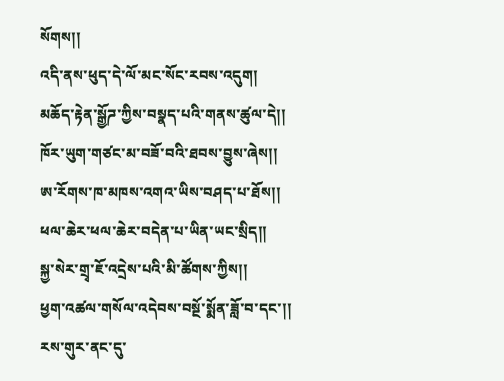སོགས།།
འདི་ནས་ཕུད་དེ་ལོ་མང་སོང་རབས་འདུག།
མཆོད་རྟེན་སྒྱོཌ་ཀྱིས་བསྣད་པའི་གནས་ཚུལ་དེ།།
ཁོར་ཡུག་གཙང་མ་བཟོ་བའི་ཐབས་བྱུས་ཞེས།།
ཨ་རོགས་ཁ་མཁས་འགའ་ཡིས་བཤད་པ་ཐོས།།
ཕལ་ཆེར་ཕལ་ཆེར་བདེན་པ་ཡིན་ཡང་སྲིད།།
སྐྱ་སེར་གྲྭ་ཇོ་འདྲེས་པའི་མི་ཚོགས་ཀྱིས།།
ཕྱག་འཚལ་གསོལ་འདེབས་བསྔོ་སྨོན་ཟློ་བ་དང་།།
རས་གུར་ནང་དུ་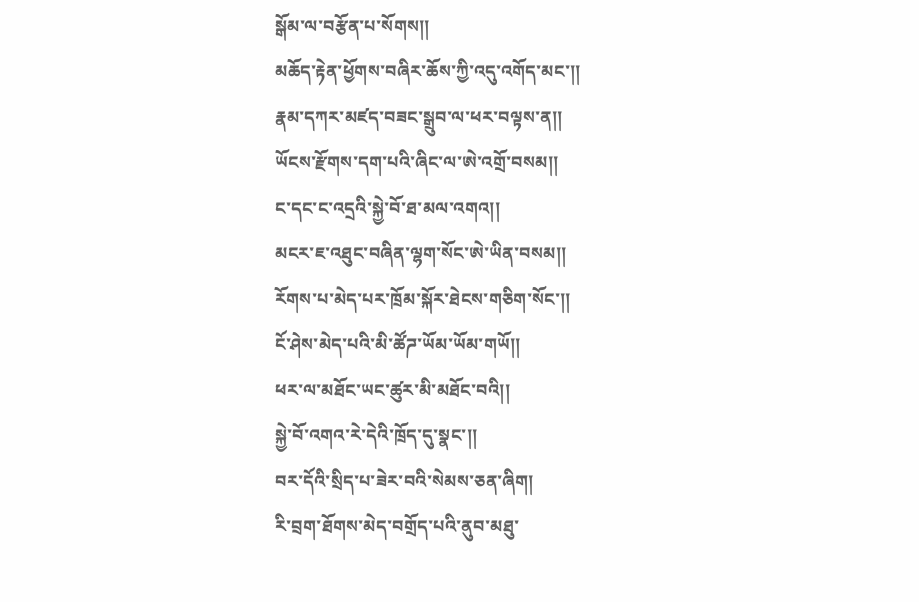སྒོམ་ལ་བརྩོན་པ་སོགས།།
མཆོད་རྟེན་ཕྱོགས་བཞིར་ཆོས་ཀྱི་འདུ་འགོད་མང་།།
རྣམ་དཀར་མཛད་བཟང་སྒྲུབ་ལ་ཕར་བལྟས་ན།།
ཡོངས་རྫོགས་དག་པའི་ཞིང་ལ་ཨེ་འགྲོ་བསམ།།
ང་དང་ང་འདྲའི་སྐྱེ་བོ་ཐ་མལ་འགའ།།
མངར་ཇ་འཐུང་བཞིན་ལྷག་སོང་ཨེ་ཡིན་བསམ།།
རོགས་པ་མེད་པར་ཁྲོམ་སྐོར་ཐེངས་གཅིག་སོང་།།
ངོ་ཤེས་མེད་པའི་མི་ཚོཌ་ཡོམ་ཡོམ་གཡོ།།
ཕར་ལ་མཐོང་ཡང་ཚུར་མི་མཐོང་བའི།།
སྐྱེ་བོ་འགའ་རེ་དེའི་ཁྲོད་དུ་སྣང་།།
བར་དོའི་སྲིད་པ་ཟེར་བའི་སེམས་ཅན་ཞིག།
རི་བྲག་ཐོགས་མེད་བགྲོད་པའི་ནུབ་མཐུ་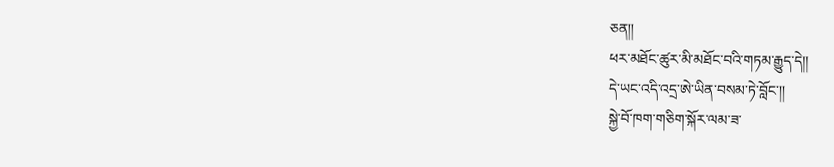ཅན།།
ཕར་མཐོང་ཚུར་མི་མཐོང་བའི་གཏམ་རྒྱུད་དེ།།
དེ་ཡང་འདི་འདྲ་ཨེ་ཡིན་བསམ་ཏེ་བློང་།།
སྐྱེ་བོ་ཁག་གཅིག་སྐོར་ལམ་ཟ་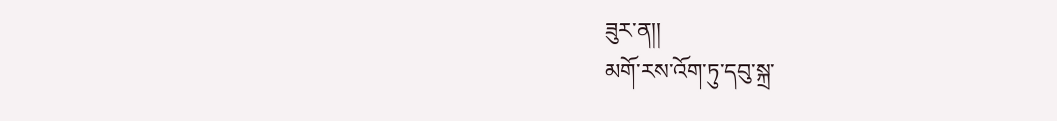ཟུར་ན།།
མགོ་རས་འོག་ཏུ་དབུ་སྐྲ་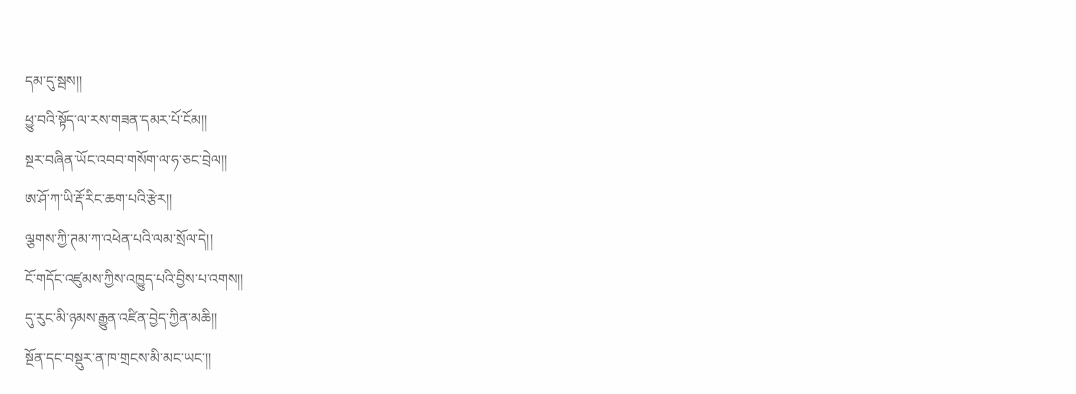དམ་དུ་སྦས།།
ཕྱུ་བའི་སྟོད་ལ་རས་གཟན་དམར་པོ་ངོམ།།
སྔར་བཞིན་ཡོང་འབབ་གསོག་ལ་ཧ་ཅང་བྲེལ།།
ཨ་ཤོ་ཀ་ཡི་རྡོ་རིང་ཆག་པའི་རྩེར།།
ལྕགས་ཀྱི་ཊམ་ཀ་འཕེན་པའི་ལམ་སྲོལ་དེ།།
ངོ་གདོང་འཛུམས་ཀྱིས་འཁྱུད་པའི་བྱིས་པ་འགས།།
དུ་རུང་མི་ཉམས་རྒྱུན་འཛིན་བྱེད་ཀྱིན་མཆི།།
སྔོན་དང་བསྡུར་ན་ཁ་གྲངས་མི་མང་ཡང་།།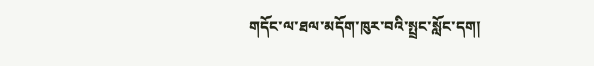གདོང་ལ་ཐལ་མདོག་ཁུར་བའི་སྤྲང་སློང་དག།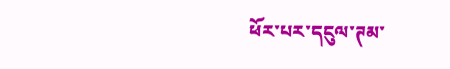ཕོར་པར་དངུལ་ཊམ་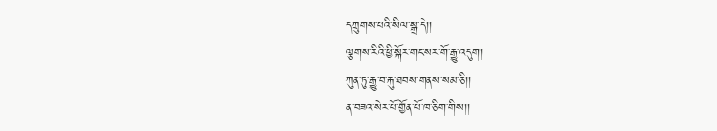དཀྲུགས་པའི་སིལ་སྒྲ་དེ།།
ལྕགས་རིའི་ཕྱི་སྐོར་གང་སར་གོ་རྒྱུ་འདུག།
ཀུན་ཏུ་རྒྱུ་བ་རྐུ་ཐབས་གནས་སམ་ཅི།།
ན་བཟའ་སེར་པོ་གྱོན་པོ་ཁ་ཅིག་གིས།།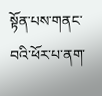སྟོན་པས་གནང་བའི་ཕོར་པ་ནག་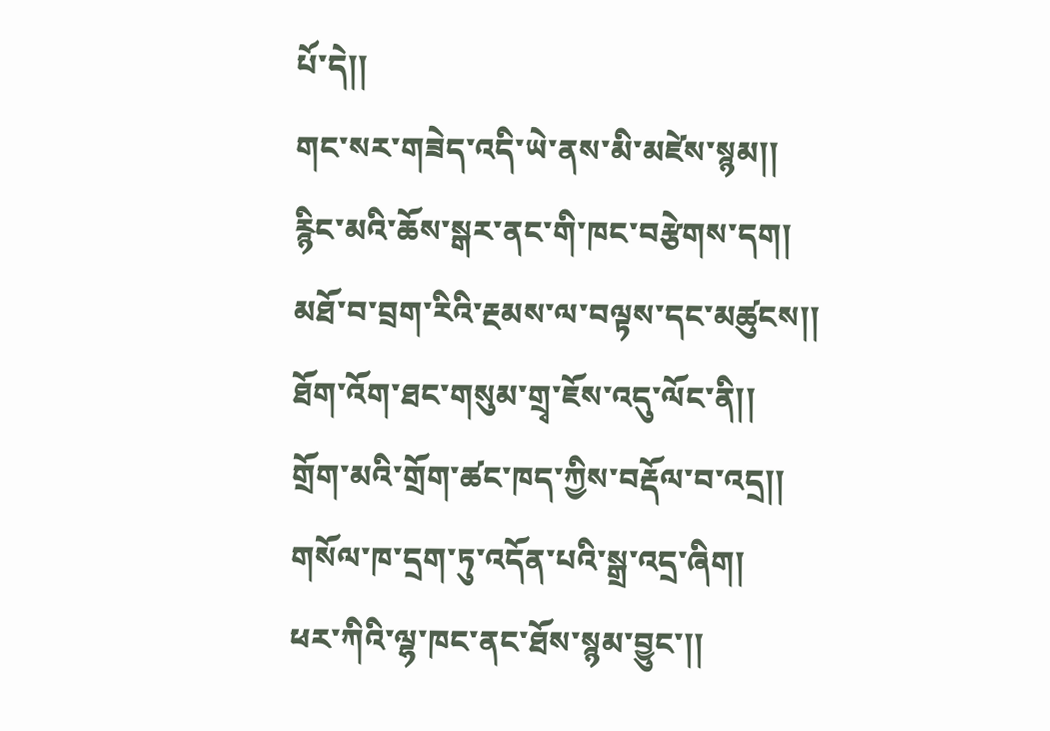པོ་དེ།།
གང་སར་གཟེད་འདི་ཡེ་ནས་མི་མཛེས་སྙམ།།
རྙིང་མའི་ཆོས་སྒར་ནང་གི་ཁང་བརྩེགས་དག།
མཐོ་བ་བྲག་རིའི་རྔམས་ལ་བལྟས་དང་མཚུངས།།
ཐོག་འོག་ཐང་གསུམ་གྲྭ་ཇོས་འདུ་ལོང་ནི།།
གྲོག་མའི་གྲོག་ཚང་ཁད་ཀྱིས་བརྡོལ་བ་འདྲ།།
གསོལ་ཁ་དྲག་ཏུ་འདོན་པའི་སྒྲ་འདྲ་ཞིག།
ཕར་ཀིའི་ལྷ་ཁང་ནང་ཐོས་སྙམ་བྱུང་།།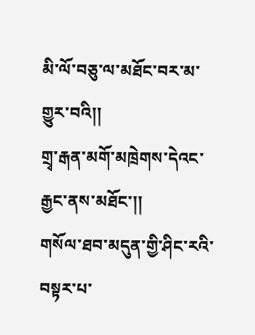མི་ལོ་བཅུ་ལ་མཐོང་བར་མ་གྱུར་བའི།།
གྲྭ་རྒན་མགོ་མཁྲེགས་དེའང་རྒྱང་ནས་མཐོང་།།
གསོལ་ཐབ་མདུན་གྱི་ཤིང་རའི་བསྟར་པ་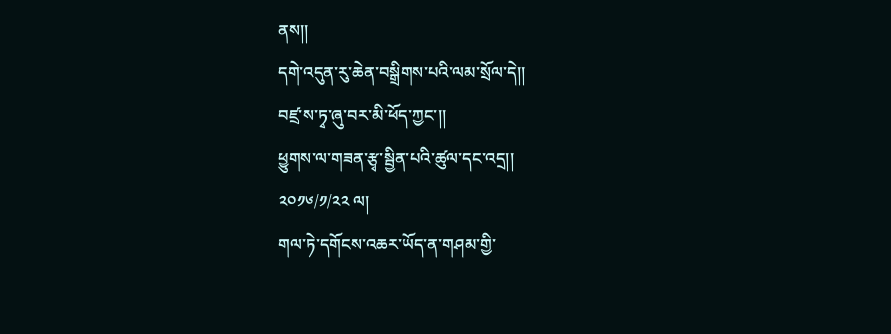ནས།།
དགེ་འདུན་རུ་ཆེན་བསྒྲིགས་པའི་ལམ་སྲོལ་དེ།།
བཛྲ་ས་ཏྭ་ཞུ་བར་མི་ཕོད་ཀྱང་།།
ཕྱུགས་ལ་གཟན་རྩྭ་སྦྱིན་པའི་ཚུལ་དང་འདྲ།།
༢༠༡༦/༡/༢༢ ལ།
གལ་ཏེ་དགོངས་འཆར་ཡོད་ན་གཤམ་གྱི་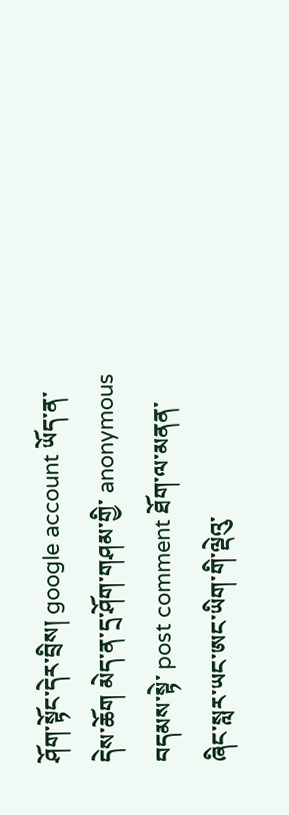ཤོག་སྟོང་དེར་བྲིས། google account ཡོད་ན་དེས་ཆོག མེད་ན་དྲ་ཤོག་གཤམ་གྱི་ anonymous བདམས་སྟེ་ post comment ཐོག་ལ་མནན་ཞིང་སླར་ཡང་ཨང་ཡིག་གི་ལྡེའུ་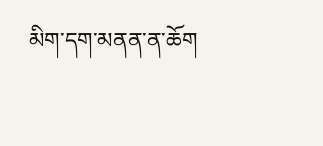མིག་དག་མནན་ན་ཆོག